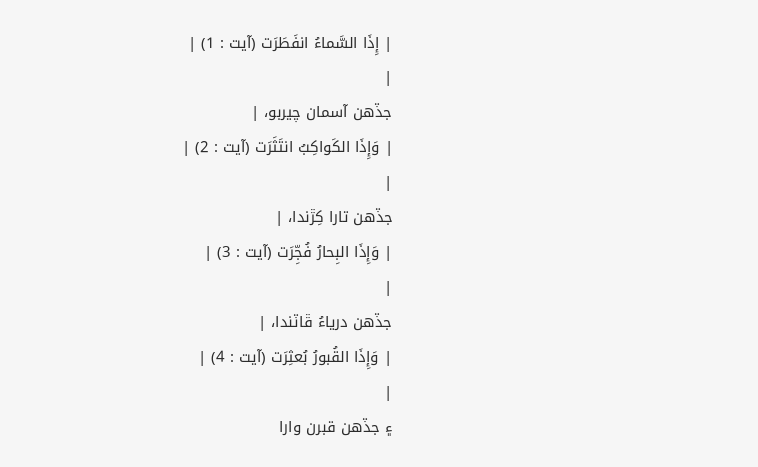| إِذَا السَّماءُ انفَطَرَت (آيت : 1) |
|
جڏهن آسمان چيربو، |
| وَإِذَا الكَواكِبُ انتَثَرَت (آيت : 2) |
|
جڏهن تارا کِڙندا، |
| وَإِذَا البِحارُ فُجِّرَت (آيت : 3) |
|
جڏهن درياءُ ڦاٽندا، |
| وَإِذَا القُبورُ بُعثِرَت (آيت : 4) |
|
۽ جڏهن قبرن وارا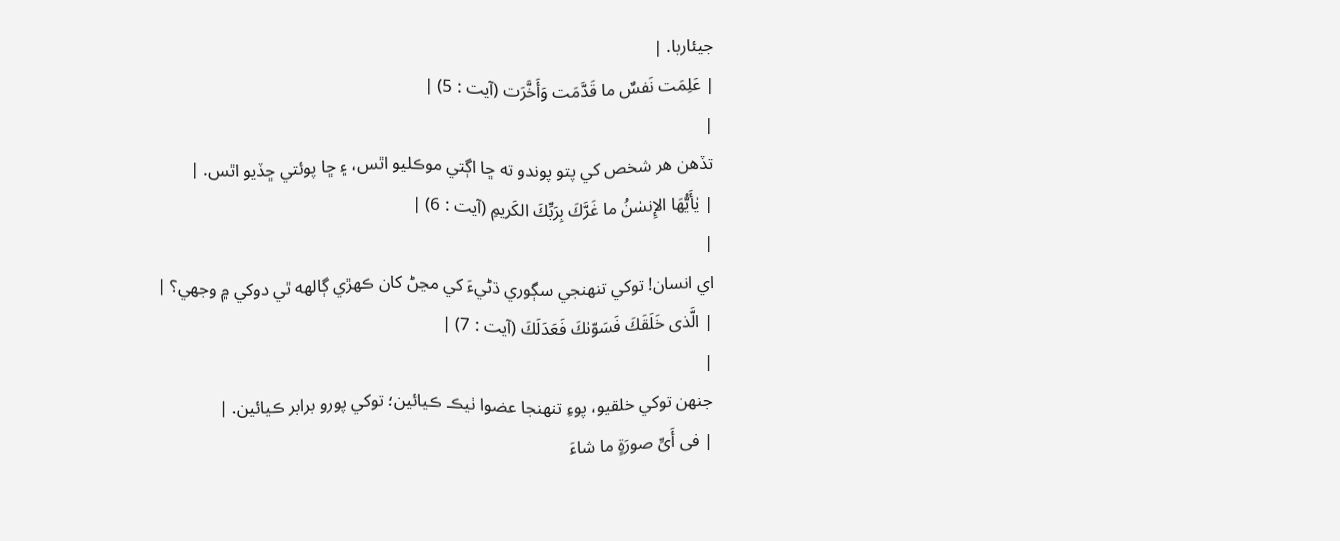جيئاربا. |
| عَلِمَت نَفسٌ ما قَدَّمَت وَأَخَّرَت (آيت : 5) |
|
تڏهن هر شخص کي پتو پوندو ته ڇا اڳتي موڪليو اٿس، ۽ ڇا پوئتي ڇڏيو اٿس. |
| يٰأَيُّهَا الإِنسٰنُ ما غَرَّكَ بِرَبِّكَ الكَريمِ (آيت : 6) |
|
اي انسان! توکي تنهنجي سڳوري ڌڻيءَ کي مڃڻ کان ڪهڙي ڳالهه ٿي دوکي ۾ وجهي؟ |
| الَّذى خَلَقَكَ فَسَوّىٰكَ فَعَدَلَكَ (آيت : 7) |
|
جنهن توکي خلقيو، پوءِ تنهنجا عضوا ٺيڪ ڪيائين؛ توکي پورو برابر ڪيائين. |
| فى أَىِّ صورَةٍ ما شاءَ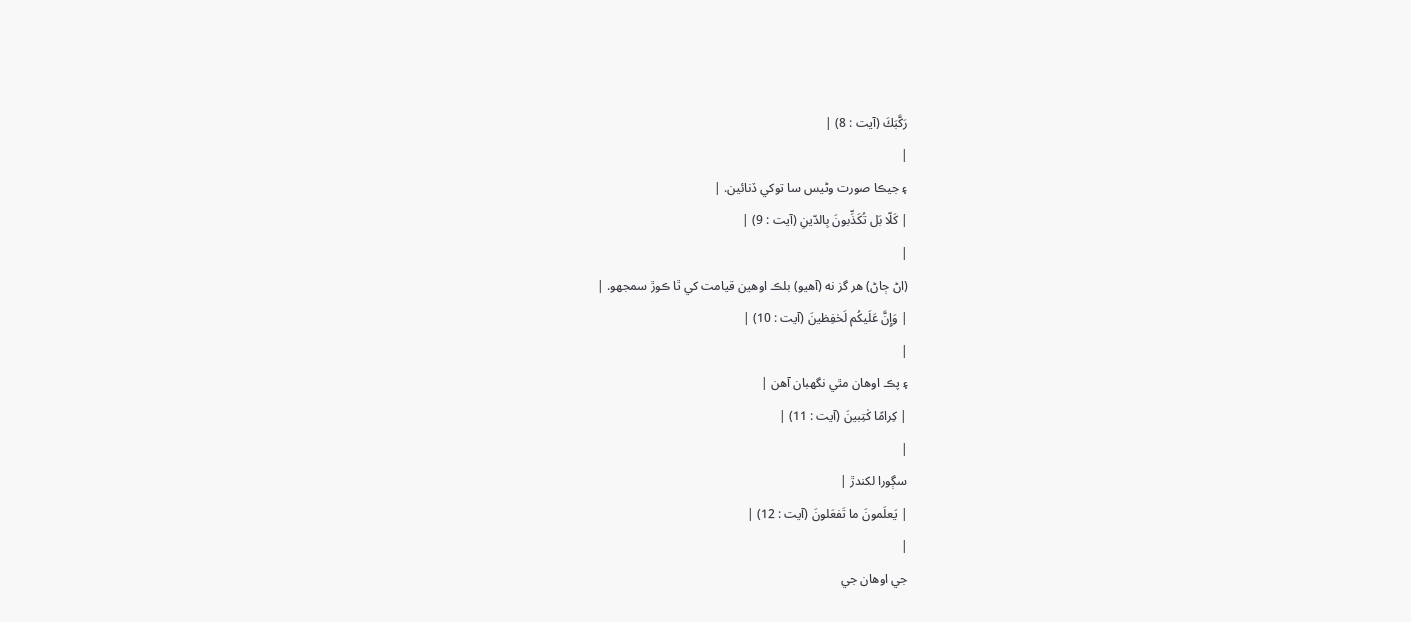رَكَّبَكَ (آيت : 8) |
|
۽ جيڪا صورت وڻيس سا توکي ڏنائين. |
| كَلّا بَل تُكَذِّبونَ بِالدّينِ (آيت : 9) |
|
(اڻ ڄاڻ) هر گز نه (آهيو) بلڪ اوهين قيامت کي ٿا ڪوڙ سمجهو. |
| وَإِنَّ عَلَيكُم لَحٰفِظينَ (آيت : 10) |
|
۽ پڪ اوهان مٿي نگهبان آهن |
| كِرامًا كٰتِبينَ (آيت : 11) |
|
سڳورا لکندڙ |
| يَعلَمونَ ما تَفعَلونَ (آيت : 12) |
|
جي اوهان جي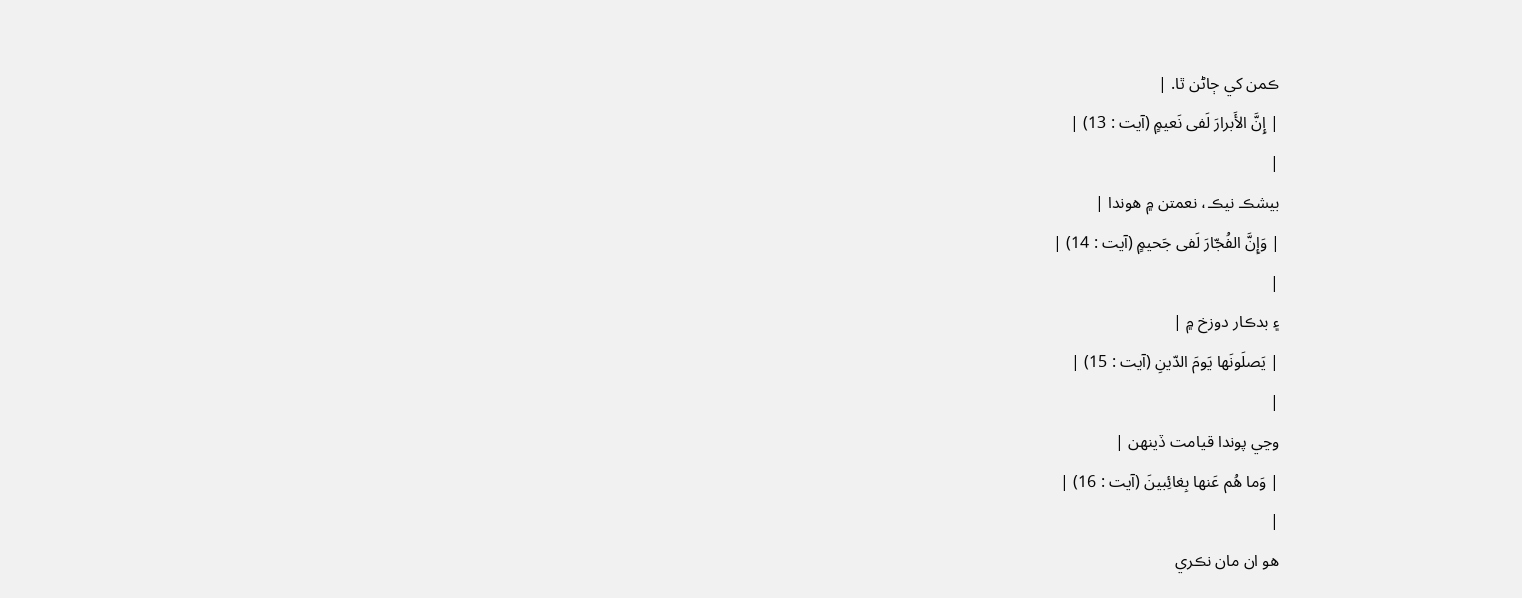ڪمن کي ڄاڻن ٿا. |
| إِنَّ الأَبرارَ لَفى نَعيمٍ (آيت : 13) |
|
بيشڪ نيڪ، نعمتن ۾ هوندا |
| وَإِنَّ الفُجّارَ لَفى جَحيمٍ (آيت : 14) |
|
۽ بدڪار دوزخ ۾ |
| يَصلَونَها يَومَ الدّينِ (آيت : 15) |
|
وڃي پوندا قيامت ڏينهن |
| وَما هُم عَنها بِغائِبينَ (آيت : 16) |
|
هو ان مان نڪري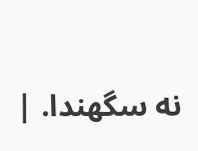نه سگهندا. |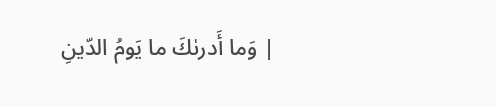| وَما أَدرىٰكَ ما يَومُ الدّينِ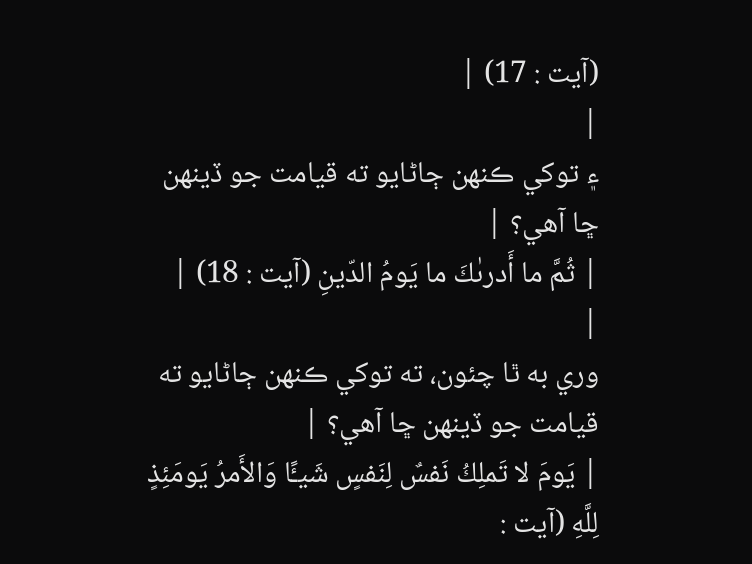(آيت : 17) |
|
۽ توکي ڪنهن ڄاڻايو ته قيامت جو ڏينهن ڇا آهي؟ |
| ثُمَّ ما أَدرىٰكَ ما يَومُ الدّينِ (آيت : 18) |
|
وري به ٿا چئون، ته توکي ڪنهن ڄاڻايو ته قيامت جو ڏينهن ڇا آهي؟ |
| يَومَ لا تَملِكُ نَفسٌ لِنَفسٍ شَيـًٔا وَالأَمرُ يَومَئِذٍ لِلَّهِ (آيت :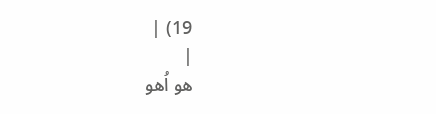19) |
|
هو اُهو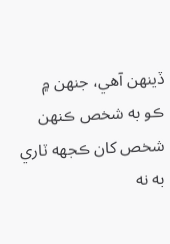ڏينهن آهي، جنهن ۾ ڪو به شخص ڪنهن شخص کان ڪجهه ٽاري به نه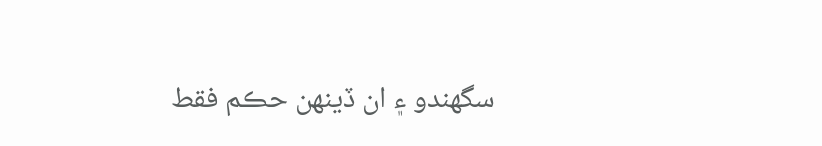سگهندو ۽ ان ڏينهن حڪم فقط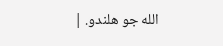الله جو هلندو. |